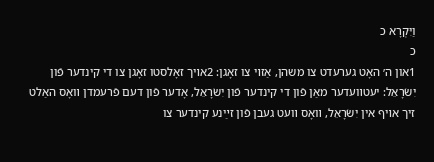וַיִּקְרָא כ
כ
1און ה׳ האָט גערעדט צו משהן, אַזױ צו זאָגן: 2אױך זאָלסטו זאָגן צו די קינדער פֿון יִשׂרָאֵל: יעטװעדער מאַן פֿון די קינדער פֿון יִשׂרָאֵל, אָדער פֿון דעם פֿרעמדן װאָס האַלט זיך אױף אין יִשׂרָאֵל, װאָס װעט געבן פֿון זײַנע קינדער צו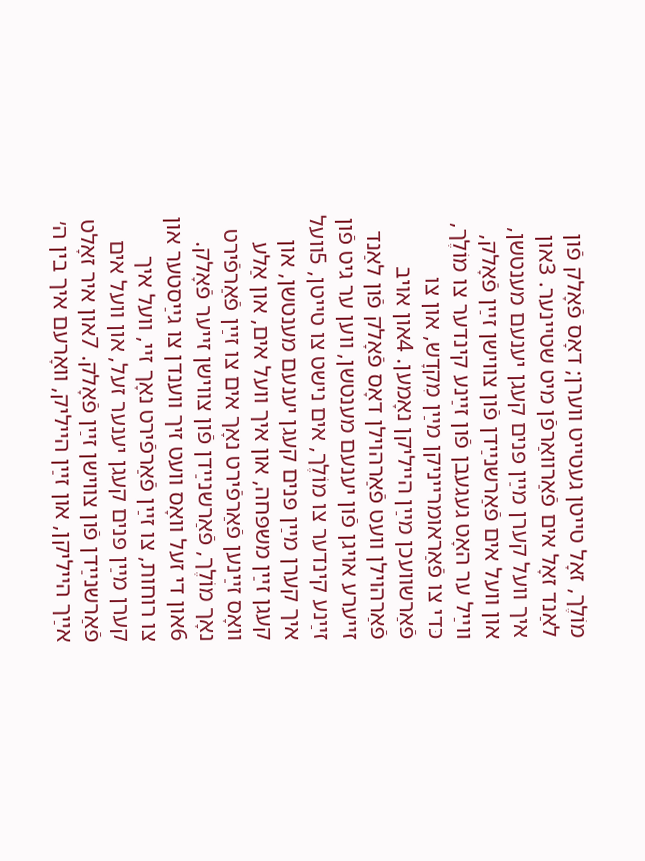מוֹלֶך, זאָל טײטן געטײט װערן; דאָס פֿאָלק פֿון לאַנד זאָל אים פֿאַרװאַרפֿן מיט שטײנער. 3און איך װעל קערן מײַן פּנים קעגן יענעם מענטשן, און װעל אים פֿאַרשנײַדן פֿון צװישן זײַן פֿאָלק, װײַל ער האָט געגעבן פֿון זײַנע קינדער צו מוֹלֶך, כּדי צו פֿאַראומרײניקן מײַן מִקדָש, און צו פֿאַרשװעכן מײַן הײליקן נאָמען. 4און אױב פֿאַרהױלן װעט פֿאַרהױלן דאָס פֿאָלק פֿון לאַנד זײערע אױגן פֿון יענעם מענטשן, װען ער גיט פֿון זײַנע קינדער צו מוֹלֶך, אים נישט צו טײטן, 5װעל איך קערן מײַן פּנים קעגן יענעם מענטשן, און קעגן זײַן משפּחה, און איך װעל אים, און אַלע װאָס זײַנען פֿאַרפֿירט נאָך אים צו זײַן פֿאַרפֿירט נאָך מוֹלֶך, פֿאַרשנײַדן פֿון צװישן זײער פֿאָלק.
6און די זעל װאָס װעט זיך װענדן צו גײַסטער און צו רוחות, צו זײַן פֿאַרפֿירט נאָך זײ, װעל איך קערן מײַן פּנים קעגן יענער זעל, און װעל אים פֿאַרשנײַדן פֿון צװישן זײַן פֿאָלק. 7און איר זאָלט אײַך הײליקן, און זײַן הײליק, װאָרעם איך בין ה׳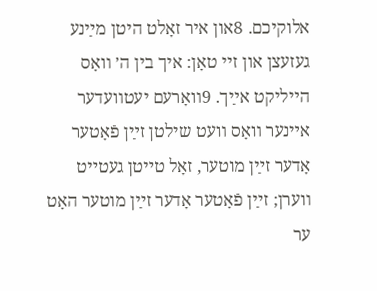אלוקיכם. 8און איר זאָלט היטן מײַנע געזעצן און זײ טאָן: איך בין ה׳ װאָס הײליקט אײַך. 9װאָרעם יעטװעדער אײנער װאָס װעט שילטן זײַן פֿאָטער אָדער זײַן מוטער, זאָל טײטן געטײט װערן; זײַן פֿאָטער אָדער זײַן מוטער האָט ער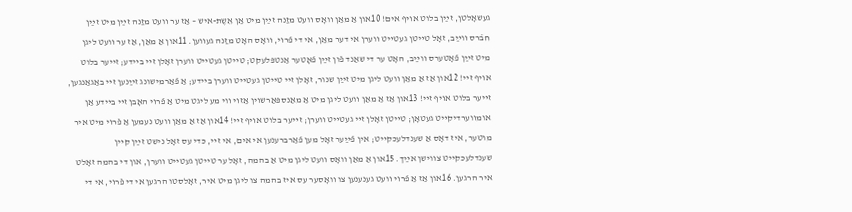געשאָלטן, זײַן בלוט אױף אים! 10און אַ מאַן װאָס װעט מזַנה זײַן מיט אַן אֵשֶת-איש – אַז ער װעט מזַנה זײַן מיט זײַן חבֿרס װײַב, זאָל טײטן געטײט װערן אי דער מאַן, אי די פֿרױ, װאָס האָט מזַנה געװען. 11און אַ מאַן, אַז ער װעט ליגן מיט זײַן פֿאָטערס װײַב, האָט ער די שאַנד פֿון זײַן פֿאָטער אַנטפּלעקט; טײטן געטײט װערן זאָלן זײ בײדע; זײער בלוט אױף זײ! 12און אַז אַ מאַן װעט ליגן מיט זײַן שנור, זאָלן זײ טײטן געטײט װערן בײדע; אַ פֿאַרמישונג זײַנען זײ באַגאַנגען, זײער בלוט אױף זײ! 13און אַז אַ מאַן װעט ליגן מיט אַ מאַנספּאַרשױן אַזױ װי מע ליגט מיט אַ פֿרױ האָבן זײ בײדע אַן אומװערדיקײט געטאָן; טײטן זאָלן זײ געטײט װערן; זײער בלוט אױף זײ! 14און אַז אַ מאַן װעט נעמען אַ פֿרױ מיט איר מוטער, איז דאָס אַ שענדלעכקײט; אין פֿײַער זאָל מען פֿאַרברענען אי אים, אי זײ, כּדי עס זאָל נישט זײַן קײן שענדלעכקײט צװישן אײַך. 15און אַ מאַן װאָס װעט ליגן מיט אַ בהמה, זאָל ער טײטן געטײט װערן, און די בהמה זאָלט איר הרגען. 16און אַז אַ פֿרױ װעט גענענען צו װאָסער עס איז בהמה צו ליגן מיט איר, זאָלסטו הרגען אי די פֿרױ, אי די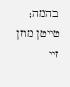בהמה; טײטן מוזן זײ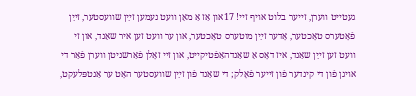געטײט װערן, זײער בלוט אױף זײ! 17און אַז אַ מאַן װעט נעמען זײַן שװעסטער, זײַן פֿאָטערס טאָכטער, אָדער זײַן מוטערס טאָכטער, און ער װעט זען איר שאַנד, און זי װעט זען זײַן שאַנד, איז דאָס אַ שאַנדהאַפֿטיקײט, און זײ זאָלן פֿאַרשניטן װערן פֿאַר די אױגן פֿון די קינדער פֿון זײער פֿאָלק; די שאַנד פֿון זײַן שװעסטער האָט ער אַנטפּלעקט,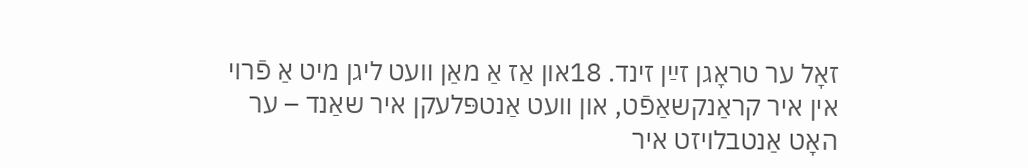זאָל ער טראָגן זײַן זינד. 18און אַז אַ מאַן װעט ליגן מיט אַ פֿרױ אין איר קראַנקשאַפֿט, און װעט אַנטפּלעקן איר שאַנד – ער האָט אַנטבלױזט איר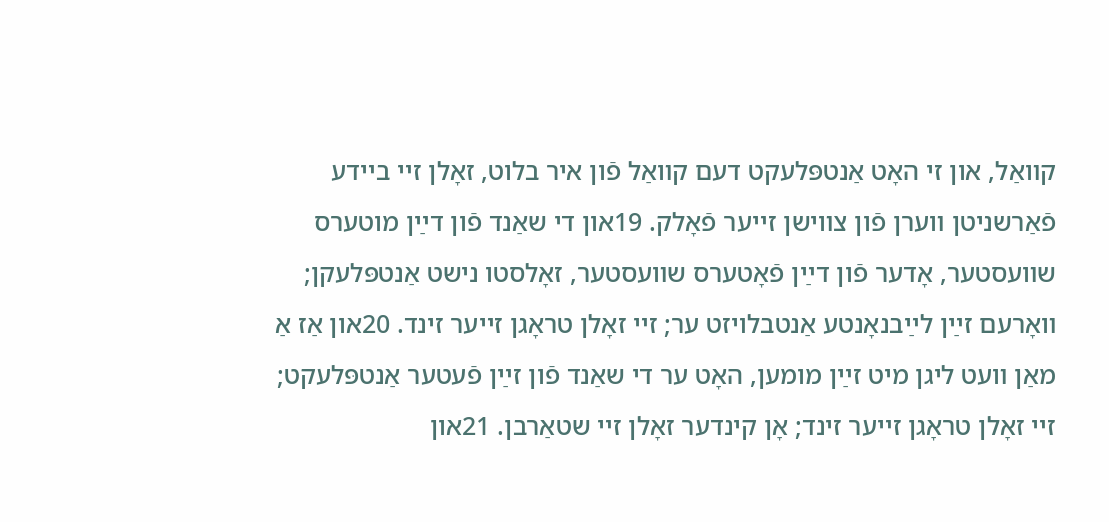קװאַל, און זי האָט אַנטפּלעקט דעם קװאַל פֿון איר בלוט, זאָלן זײ בײדע פֿאַרשניטן װערן פֿון צװישן זײער פֿאָלק. 19און די שאַנד פֿון דײַן מוטערס שװעסטער, אָדער פֿון דײַן פֿאָטערס שװעסטער, זאָלסטו נישט אַנטפּלעקן; װאָרעם זײַן לײַבנאָנטע אַנטבלױזט ער; זײ זאָלן טראָגן זײער זינד. 20און אַז אַ מאַן װעט ליגן מיט זײַן מומען, האָט ער די שאַנד פֿון זײַן פֿעטער אַנטפּלעקט; זײ זאָלן טראָגן זײער זינד; אָן קינדער זאָלן זײ שטאַרבן. 21און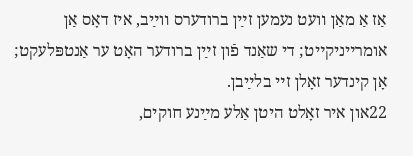אַז אַ מאַן װעט נעמען זײַן ברודערס װײַב, איז דאָס אַן אומרײניקײט; די שאַנד פֿון זײַן ברודער האָט ער אַנטפּלעקט; אָן קינדער זאָלן זײ בלײַבן.
22און איר זאָלט היטן אַלע מײַנע חוקים,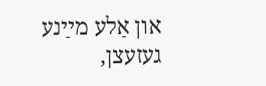און אַלע מײַנע געזעצן,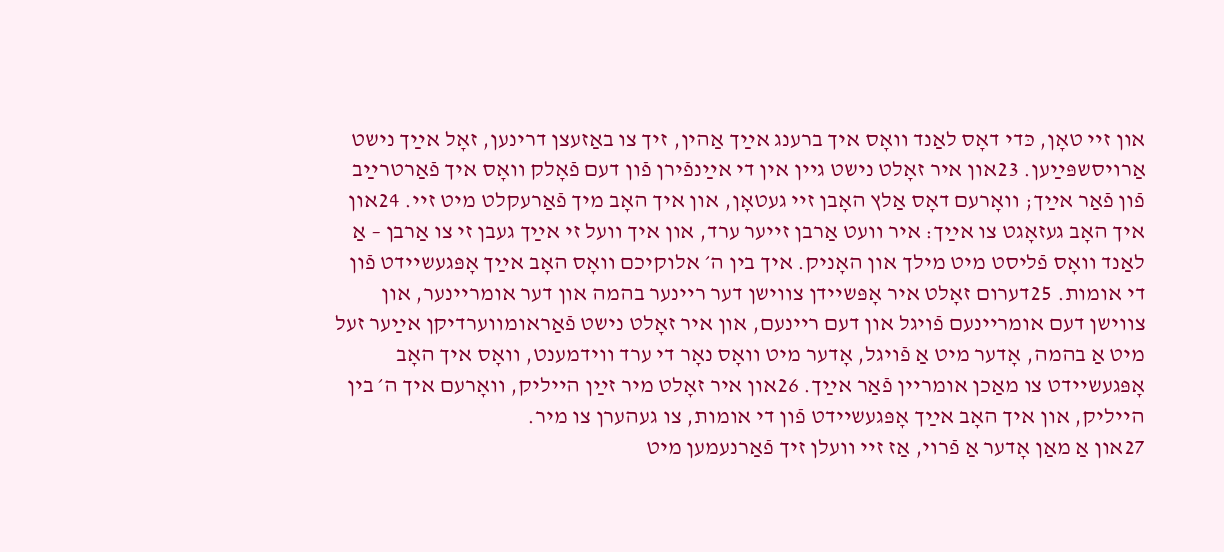און זײ טאָן, כּדי דאָס לאַנד װאָס איך ברענג אײַך אַהין, זיך צו באַזעצן דרינען, זאָל אײַך נישט אַרױסשפּײַען. 23און איר זאָלט נישט גײן אין די אײַנפֿירן פֿון דעם פֿאָלק װאָס איך פֿאַרטרײַב פֿון פֿאַר אײַך; װאָרעם דאָס אַלץ האָבן זײ געטאָן, און איך האָב מיך פֿאַרעקלט מיט זײ. 24און איך האָב געזאָגט צו אײַך: איר װעט אַרבן זײער ערד, און איך װעל זי אײַך געבן זי צו אַרבן – אַ לאַנד װאָס פֿליסט מיט מילך און האָניק. איך בין ה׳ אלוקיכם װאָס האָב אײַך אָפּגעשײדט פֿון די אומות. 25דערום זאָלט איר אָפּשײדן צװישן דער רײנער בהמה און דער אומרײנער, און צװישן דעם אומרײנעם פֿױגל און דעם רײנעם, און איר זאָלט נישט פֿאַראומװערדיקן אײַער זעל מיט אַ בהמה, אָדער מיט אַ פֿױגל, אָדער מיט װאָס נאָר די ערד װידמענט, װאָס איך האָב אָפּגעשײדט צו מאַכן אומרײן פֿאַר אײַך. 26און איר זאָלט מיר זײַן הײליק, װאָרעם איך ה׳ בין הײליק, און איך האָב אײַך אָפּגעשײדט פֿון די אומות, צו געהערן צו מיר.
27און אַ מאַן אָדער אַ פֿרױ, אַז זײ װעלן זיך פֿאַרנעמען מיט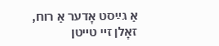אַ גײַסט אָדער אַ רוח, זאָלן זײ טײטן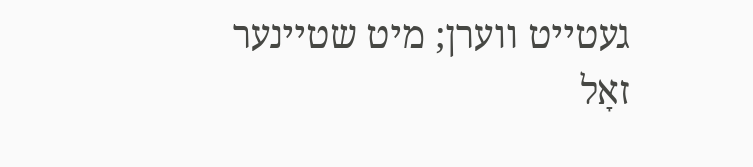געטײט װערן; מיט שטײנער זאָל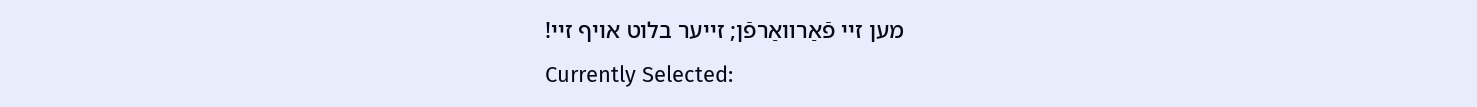מען זײ פֿאַרװאַרפֿן; זײער בלוט אױף זײ!
Currently Selected: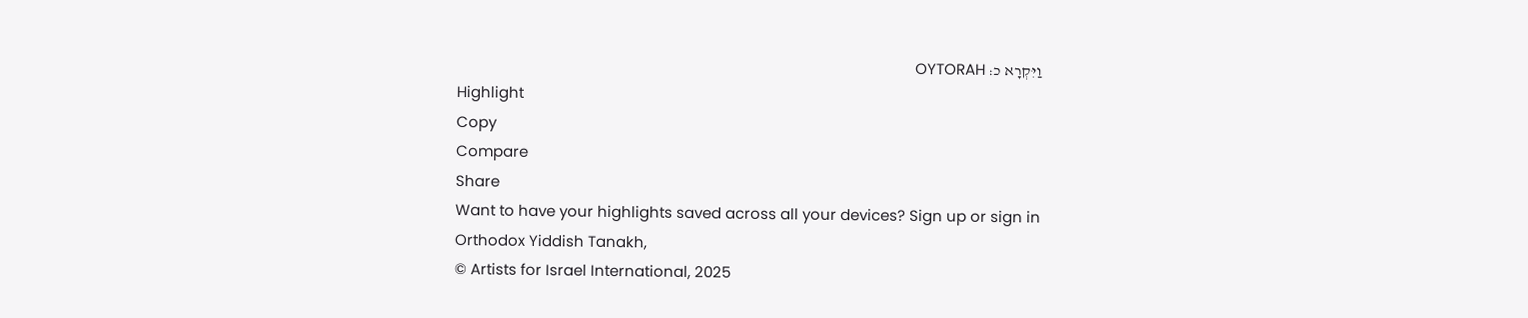וַיִּקְרָא כ: OYTORAH
Highlight
Copy
Compare
Share
Want to have your highlights saved across all your devices? Sign up or sign in
Orthodox Yiddish Tanakh,
© Artists for Israel International, 2025